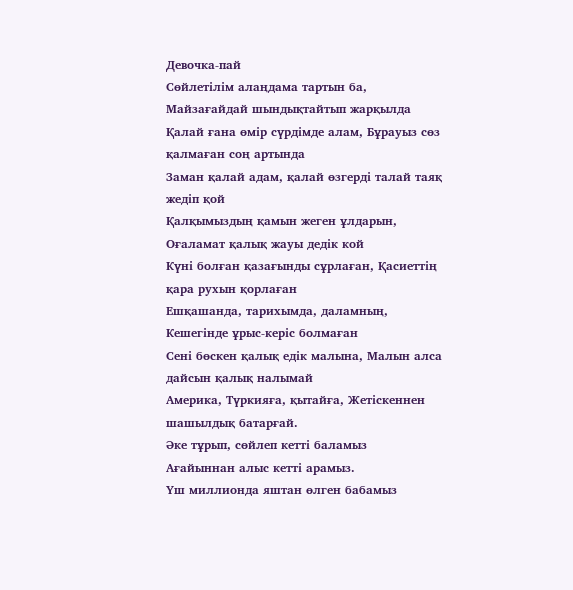Девочка-пай
Сөйлетілім алаңдама тартын ба, Майзағайдай шындықтайтып жарқылда
Қалай ғана өмір сүрдімде алам, Бұрауыз сөз қалмаған соң артында
Заман қалай адам, қалай өзгерді талай таяқ жедіп қой
Қалқымыздың қамын жеген ұлдарын, Оғаламат қалық жауы дедік кой
Күні болған қазағынды сұрлаған, Қасиеттің қара рухын қорлаған
Ешқашанда, тарихымда, даламның, Кешегінде ұрыс-керіс болмаған
Сені бөскен қалық едік малына, Малын алса дайсын қалық налымай
Америка, Түркияға, қытайға, Жетіскеннен шашылдық батарғай.
Әке тұрып, сөйлеп кетті баламыз
Ағайыннан алыс кетті арамыз.
Үш миллионда яштан өлген бабамыз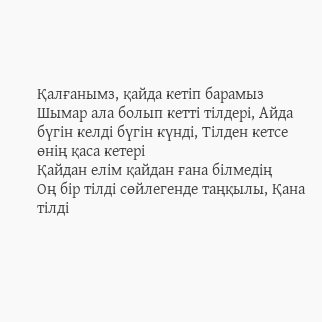Қалғанымз, қайда кетіп барамыз
Шымар ала болып кетті тілдері, Айда бүгін келді бүгін күнді, Тілден кетсе өнің қаса кетері
Қайдан елім қайдан ғана білмедің
Оң бір тілді сөйлегенде таңқылы, Қана тілді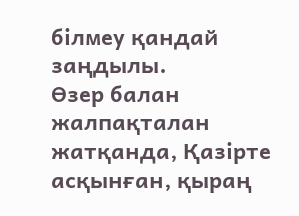білмеу қандай заңдылы.
Өзер балан жалпақталан жатқанда, Қазірте асқынған, қыраң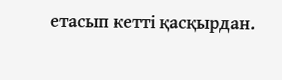етасып кетті қасқырдан.